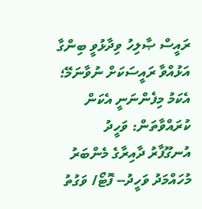ރައީސް ޞާލިހު ވިދާޅުވީ ބިންގާ އަޅުއްވާ ރައީސަކަށް ނުވާނަމޭ؛ އެކަމު މިފެންނަނީ އެކަން ކުރައްވާތަން: ވަހީދު
އުނގޫފާރު ދާއިރާގެ މެންބަރު މުހައްމަދު ވަހީދު-- ފޮޓޯ/ ވަގުތު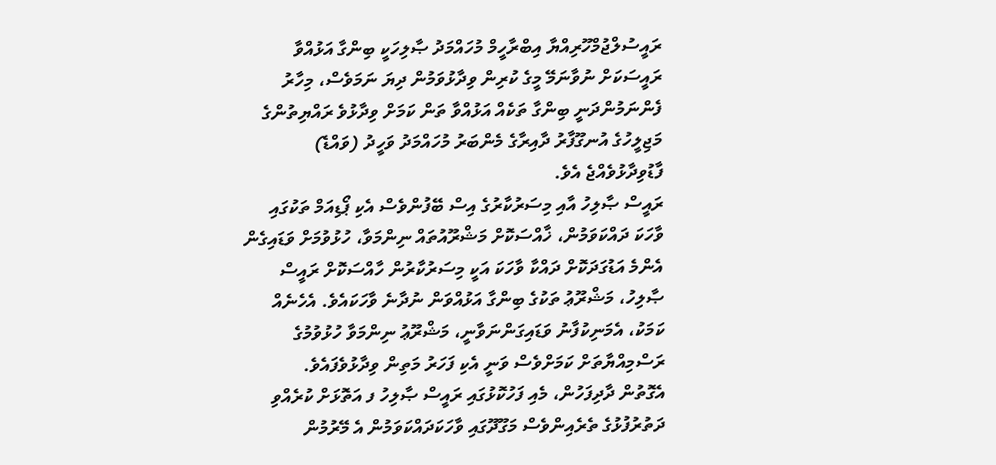ރައީސުލްޖުމްހޫރިއްޔާ އިބްރާހީމް މުހައްމަދު ޞާލިހަކީ ބިންގާ އަޅުއްވާ ރައީސަކަށް ނުވާނަމޭ މީގެ ކުރިން ވިދާޅުވަމުން ދިޔަ ނަމަވެސް، މިހާރު ފެންނަމުންދަނީ ބިންގާ ތަކެއް އަޅުއްވާ ތަން ކަމަށް ވިދާޅުވެ ރައްޔިތުންގެ މަޖިލީހުގެ އުނގޫފާރު ދާއިރާގެ މެންބަރު މުހައްމަދު ވަހީދު (ވައްޑެ) ފާޑުވިދާޅުވެއްޖެ އެވެ.
ރައީސް ޞާލިހު އާއި މިސަރުކާރުގެ އިސް ބޭފުންވެސް އެކި ޕޯޑިއަމް ތަކުގައި ވާހަކަ ދައްކަވަމުން، ޚާއްސަކޮށް މަޝްރޫއުތައް ނިންމަވާ، ހުޅުވުމަށް ވަޑައިގެން އެންމެ އަޑުގަދަކޮށް ދައްކާ ވާހަކަ އަކީ މިސަރުކާރުން ހާއްސަކޮށް ރައީސް ޞާލިހު، މަޝްރޫޢު ތަކުގެ ބިންގާ އަޅުއްވަން ނުދާނެ ވާހަކައެވެ. އެހެނެއް ކަމަކު، އެމަނިކުފާނު ވަޑައިގަންނަވާނީ، މަޝްރޫޢު ނިންމަވާ ހުޅުވުމުގެ ރަސްމިއްޔާތަށް ކަމަށްވެސް ވަނީ އެކި ފަހަރު މަތިން ވިދާޅުވެފައެވެ.
އެގޮތުން ދާދިފަހުން، މެއި ފަހުކޮޅުގައި ރައީސް ޞާލިހު ފ އަތޮޅަށް ކުރެއްވި ދަތުރުފުޅުގެ ތެރެއިންވެސް މަގޫދޫގައި ވާހަކަދައްކަވަމުން އެ މޭރުމުން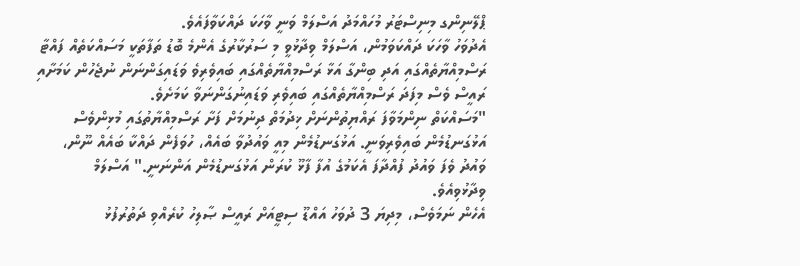ޕްލޭނިންގ މިނިސްޓަރު މުހައްމަދު އަސްލަމް ވަނީ ވާހަކަ ދައްކަވާފައެވެ.
އެދުވަހު ވާހަކަ ދައްކަވަމުން، އަސްލަމް ވިދާޅުވީ މި ސަރުކާރުގެ އެންމެ ބޮޑު ތަފާތަކީ މަސައްކަތެއް ފައްޓާ ރަސްމިއްޔާތެއްގައި އަދި ބިންގާ އަޅާ ރަސްމިއްޔާތެއްގައި ބައިވެރިވެ ވަޑައިގަންނަން ނުޖެހުން ކަމަށާއި ރައީސް ވެސް މިފަދަ ރަސްމިއްޔާތެއްގައި ބައިވެރި ވަޑައިނުގަންނަވާ ކަމަށެވެ.
"މަސައްކަތް ނިންމަވާފަ ރައްޔިތުންނަށް ޚިދުމަތް ދިނުމަށް ފަށާ ރަސްމިއްޔާތުގައި މުޅިންވެސް އަޅުގަނޑުމެން ބައިވެރިވަނީ. އަޅުގަނޑުމެން މިއީ ވައުދުވާ ބައެއް، ހުވަފެން ދައްކާ ބައެއް ނޫން، ވައުދު ވެފަ ވައުދު ފުއްދާފަ އެކަމުގެ އުފާ ފާޅޫ ކުރަން އަޅުގަނޑުމެން އަންނަނީ." އަސްލަމް ވިދާޅުވިއެވެ.
އެހެން ނަމަވެސް، މިދިޔަ 3 ދުވަހު އައްޑޫ ސިޓީއަށް ރައީސް ޞާލިހު ކުރެއްވި ދަތުރުފުޅު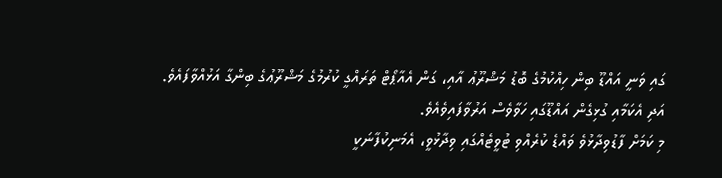ގައި ވަނީ އައްޑޫ ބިން ހިއްކުމުގެ ބޮޑު މަޝްރޫޢު އާއި، ގަން އެއާޕޯޓް ތަރައްގީ ކުރުމުގެ މަޝްރޫޢުގެ ބިންގާ އަޅުއްވާފައެވެ. އަދި އެކަމާއި ގުޅިގެން އައްޑޫގައި ހަވާވެސް އަރުވާފައިވެއެވެ.
މި ކަމަށް ފާޑުވިދާޅުވެ ވައްޑެ ކުރެއްވި ޓުވީޓެއްގައި ވިދާޅުވީ، އެމަނިކުފާނަކީ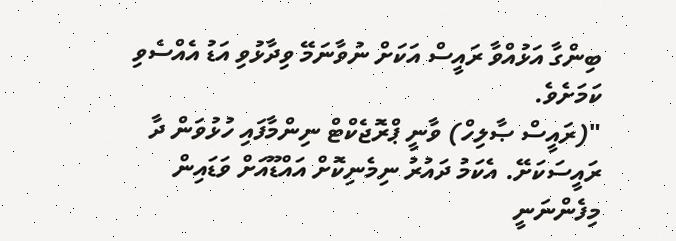ބިންގާ އަޅުއްވާ ރައީސް އަކަށް ނުވާނަމޭ ވިދާޅުވި އަޑު އެއްސެވި ކަމަށެވެ.
"(ރައީސް ޞާލިހް) ވާނީ ޕްރޮޖެކްޓް ނިންމާފައި ހުޅުވަން ދާ ރައީސަކަށޭ. އެކަމު ދައުރު ނިމެނިކޮށް އައްޑޫއަށް ވަޑައިން މިފެންނަނީ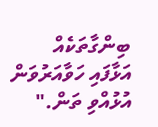ބިންގާތަކެއް އަޅާފައި ހަވާއަރުވަން އުޅުއްވި ތަން."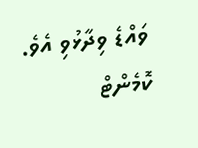ވައްޑެ ވިދާޅުވި އެވެ.
ކޮމެންޓް